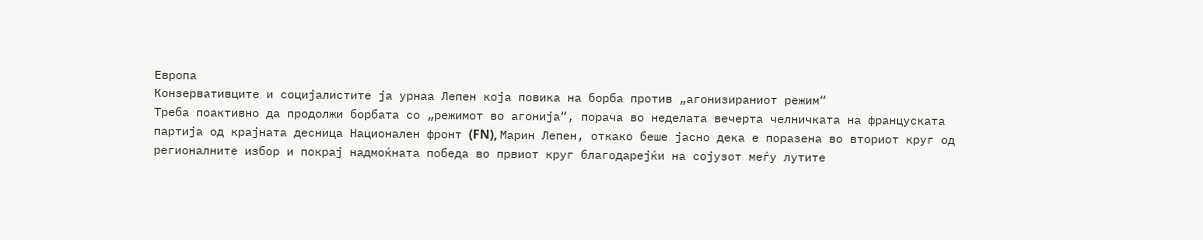Европа
Конзервативците и социјалистите ја урнаа Лепен која повика на борба против „агонизираниот режим“
Треба поактивно да продолжи борбата со „режимот во агонија“, порача во неделата вечерта челничката на француската партија од крајната десница Национален фронт (FN), Марин Лепен, откако беше јасно дека е поразена во вториот круг од регионалните избор и покрај надмоќната победа во првиот круг благодарејќи на сојузот меѓу лутите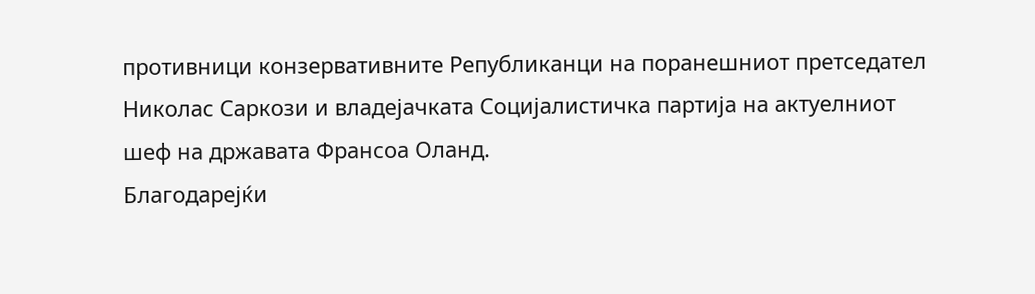противници конзервативните Републиканци на поранешниот претседател Николас Саркози и владејачката Социјалистичка партија на актуелниот шеф на државата Франсоа Оланд.
Благодарејќи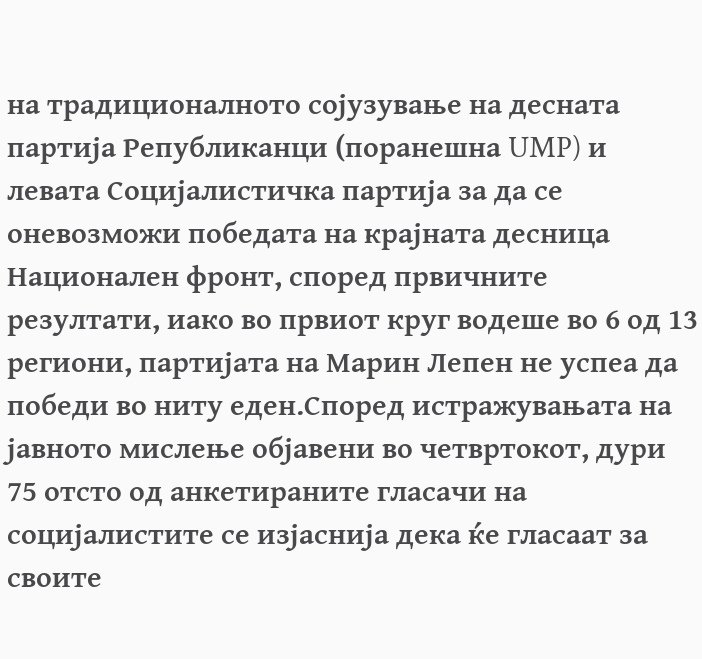на традиционалното сојузување на десната партија Републиканци (поранешна UMP) и левата Социјалистичка партија за да се оневозможи победата на крајната десница Национален фронт, според првичните резултати, иако во првиот круг водеше во 6 од 13 региони, партијата на Марин Лепен не успеа да победи во ниту еден.Според истражувањата на јавното мислење објавени во четвртокот, дури 75 отсто од анкетираните гласачи на социјалистите се изјаснија дека ќе гласаат за своите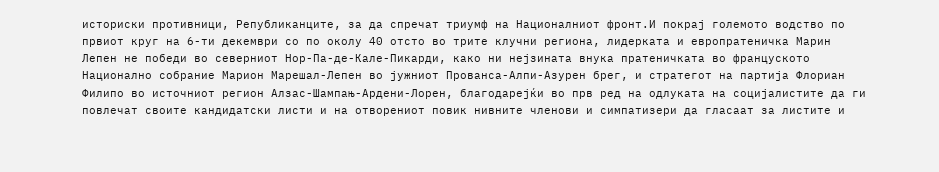историски противници, Републиканците, за да спречат триумф на Националниот фронт.И покрај големото водство по првиот круг на 6-ти декември со по околу 40 отсто во трите клучни региона, лидерката и европратеничка Марин Лепен не победи во северниот Нор-Па-де-Кале-Пикарди, како ни нејзината внука пратеничката во француското Национално собрание Марион Марешал-Лепен во јужниот Прованса-Алпи-Азурен брег, и стратегот на партија Флориан Филипо во источниот регион Алзас-Шампањ-Ардени-Лорен, благодарејќи во прв ред на одлуката на социјалистите да ги повлечат своите кандидатски листи и на отворениот повик нивните членови и симпатизери да гласаат за листите и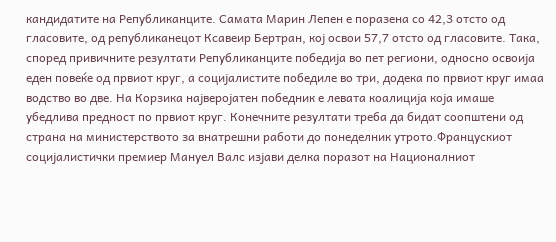кандидатите на Републиканците. Самата Марин Лепен е поразена со 42,3 отсто од гласовите, од републиканецот Ксавеир Бертран, кој освои 57,7 отсто од гласовите. Така, според привичните резултати Републиканците победија во пет региони, односно освоија еден повеќе од првиот круг, а социјалистите победиле во три, додека по првиот круг имаа водство во две. На Корзика најверојатен победник е левата коалиција која имаше убедлива предност по првиот круг. Конечните резултати треба да бидат соопштени од страна на министерството за внатрешни работи до понеделник утрото.Францускиот социјалистички премиер Мануел Валс изјави делка поразот на Националниот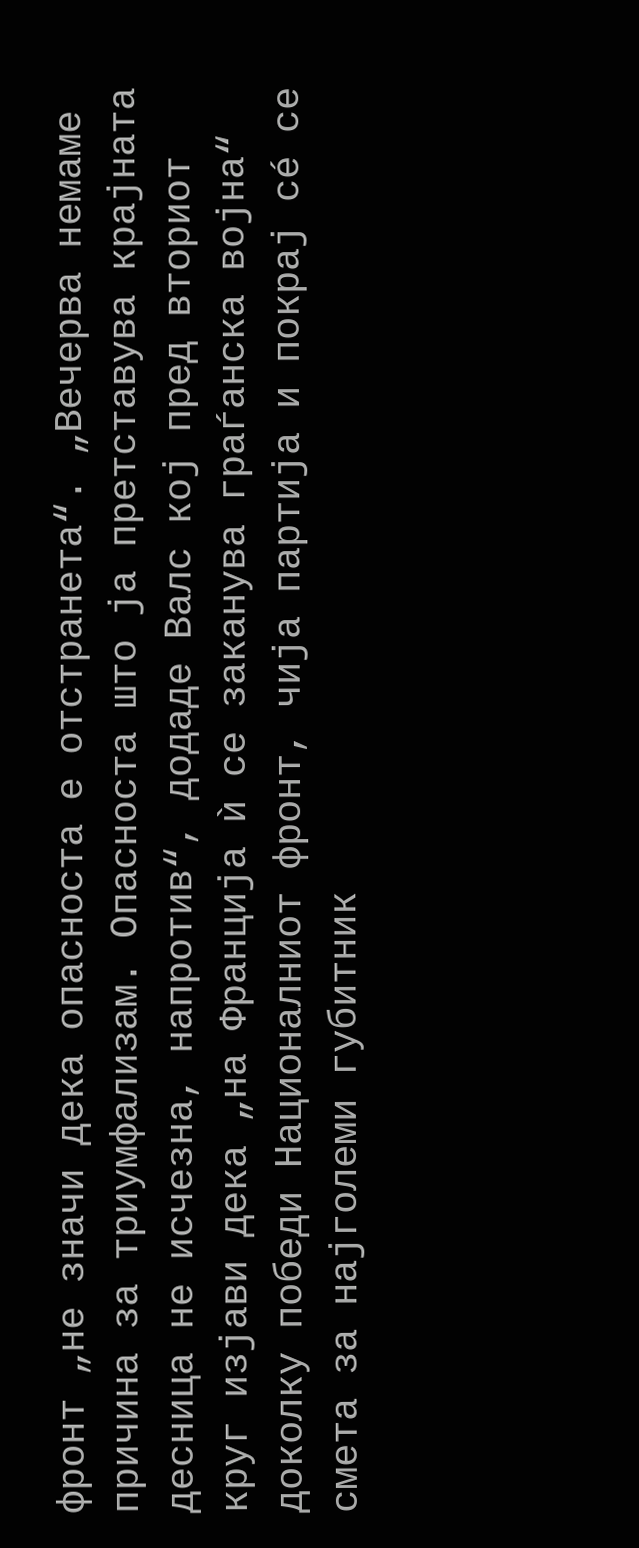фронт „не значи дека опасноста е отстранета“. „Вечерва немаме причина за триумфализам. Опасноста што ја претставува крајната десница не исчезна, напротив“, додаде Валс кој пред вториот круг изјави дека „на Франција ѝ се заканува граѓанска војна“ доколку победи Националниот фронт, чија партија и покрај сé се смета за најголеми губитник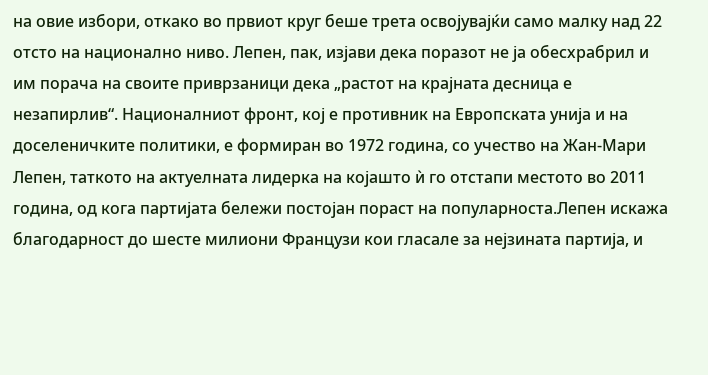на овие избори, откако во првиот круг беше трета освојувајќи само малку над 22 отсто на национално ниво. Лепен, пак, изјави дека поразот не ја обесхрабрил и им порача на своите приврзаници дека „растот на крајната десница е незапирлив“. Националниот фронт, кој е противник на Европската унија и на доселеничките политики, е формиран во 1972 година, со учество на Жан-Мари Лепен, таткото на актуелната лидерка на којашто ѝ го отстапи местото во 2011 година, од кога партијата бележи постојан пораст на популарноста.Лепен искажа благодарност до шесте милиони Французи кои гласале за нејзината партија, и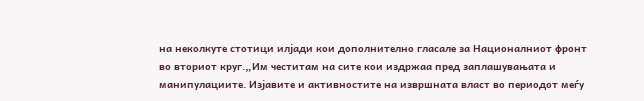на неколкуте стотици илјади кои дополнително гласале за Националниот фронт во вториот круг.„Им честитам на сите кои издржаа пред заплашувањата и манипулациите. Изјавите и активностите на извршната власт во периодот меѓу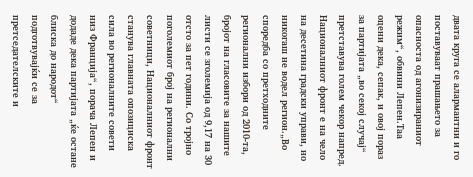двата круга се алармантни и го поставуваат прашањето за опасноста од агонизираниот режим“, обвини Лепен.Таа оцени дека, сепак, и овој пораз за партијата „во секој случај“ претставува голем чекор напред. Националниот фронт е на чело на десетина градски управи, но никогаш не водел регион.„Во споредба со претходните регионални избори од 2010-та, бројот на гласовите за нашите листи се зголемија од 9,17 на 30 отсто за пет години. Со тројно поголемиот број на регионални советници, Националниот фронт станува главната опозициска сила во регионалните совети низ Франција“, порача Лепен и додаде дека партијата „ќе остане блиска до народот“ подготвувајќи се за претседателските и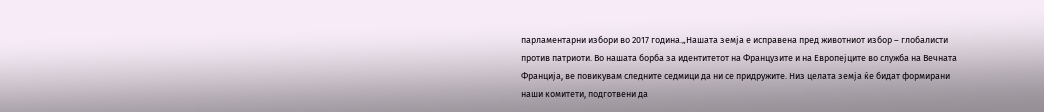парламентарни избори во 2017 година.„Нашата земја е исправена пред животниот избор – глобалисти против патриоти. Во нашата борба за идентитетот на Французите и на Европејците во служба на Вечната Франција, ве повикувам следните седмици да ни се придружите. Низ целата земја ќе бидат формирани наши комитети, подготвени да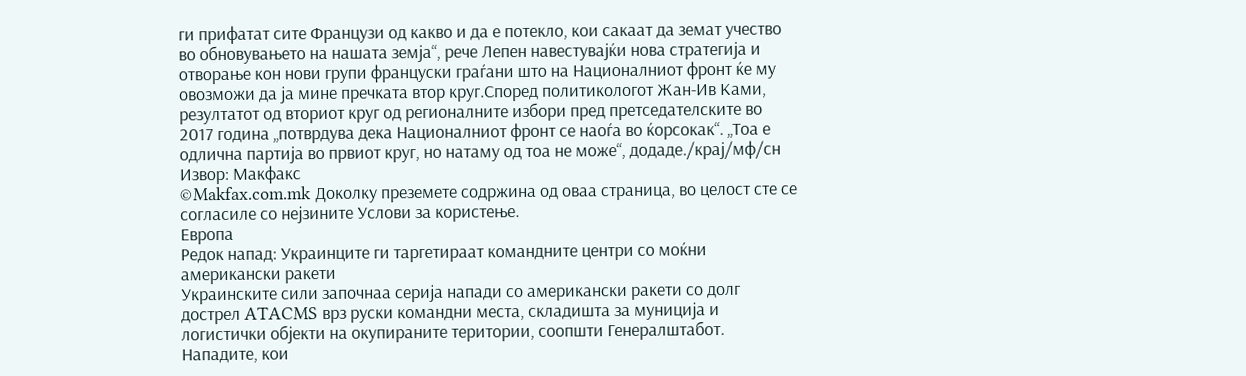ги прифатат сите Французи од какво и да е потекло, кои сакаат да земат учество во обновувањето на нашата земја“, рече Лепен навестувајќи нова стратегија и отворање кон нови групи француски граѓани што на Националниот фронт ќе му овозможи да ја мине пречката втор круг.Според политикологот Жан-Ив Ками, резултатот од вториот круг од регионалните избори пред претседателските во 2017 година „потврдува дека Националниот фронт се наоѓа во ќорсокак“. „Тоа е одлична партија во првиот круг, но натаму од тоа не може“, додаде./крај/мф/сн
Извор: Макфакс
©Makfax.com.mk Доколку преземете содржина од оваа страница, во целост сте се согласиле со нејзините Услови за користење.
Европа
Редок напад: Украинците ги таргетираат командните центри со моќни американски ракети
Украинските сили започнаа серија напади со американски ракети со долг дострел ATACMS врз руски командни места, складишта за муниција и логистички објекти на окупираните територии, соопшти Генералштабот. Нападите, кои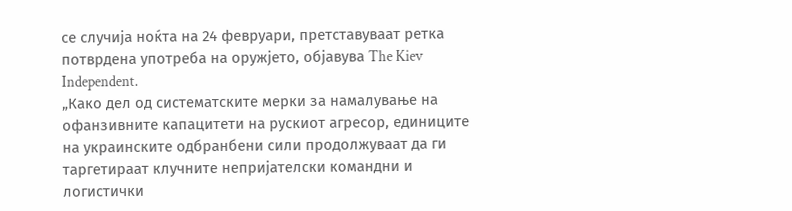се случија ноќта на 24 февруари, претставуваат ретка потврдена употреба на оружјето, објавува The Kiev Independent.
„Како дел од систематските мерки за намалување на офанзивните капацитети на рускиот агресор, единиците на украинските одбранбени сили продолжуваат да ги таргетираат клучните непријателски командни и логистички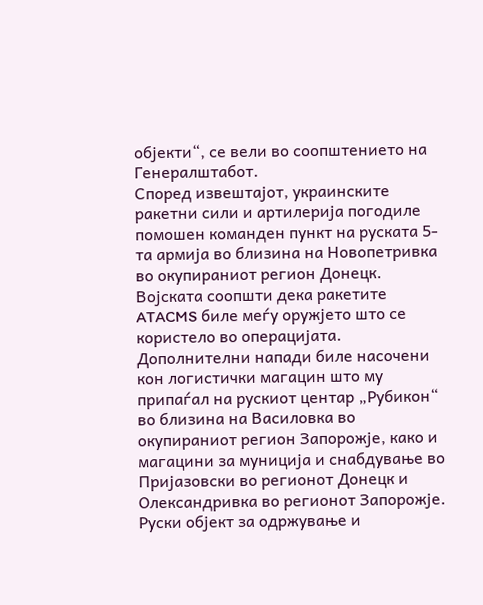објекти“, се вели во соопштението на Генералштабот.
Според извештајот, украинските ракетни сили и артилерија погодиле помошен команден пункт на руската 5-та армија во близина на Новопетривка во окупираниот регион Донецк. Војската соопшти дека ракетите ATACMS биле меѓу оружјето што се користело во операцијата.
Дополнителни напади биле насочени кон логистички магацин што му припаѓал на рускиот центар „Рубикон“ во близина на Василовка во окупираниот регион Запорожје, како и магацини за муниција и снабдување во Пријазовски во регионот Донецк и Олександривка во регионот Запорожје. Руски објект за одржување и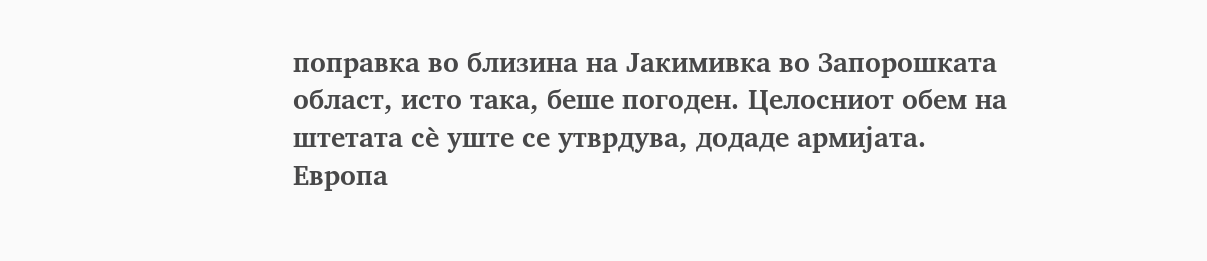поправка во близина на Јакимивка во Запорошката област, исто така, беше погоден. Целосниот обем на штетата сè уште се утврдува, додаде армијата.
Европа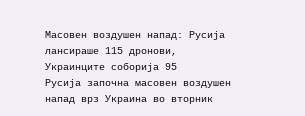Масовен воздушен напад: Русија лансираше 115 дронови, Украинците соборија 95
Русија започна масовен воздушен напад врз Украина во вторник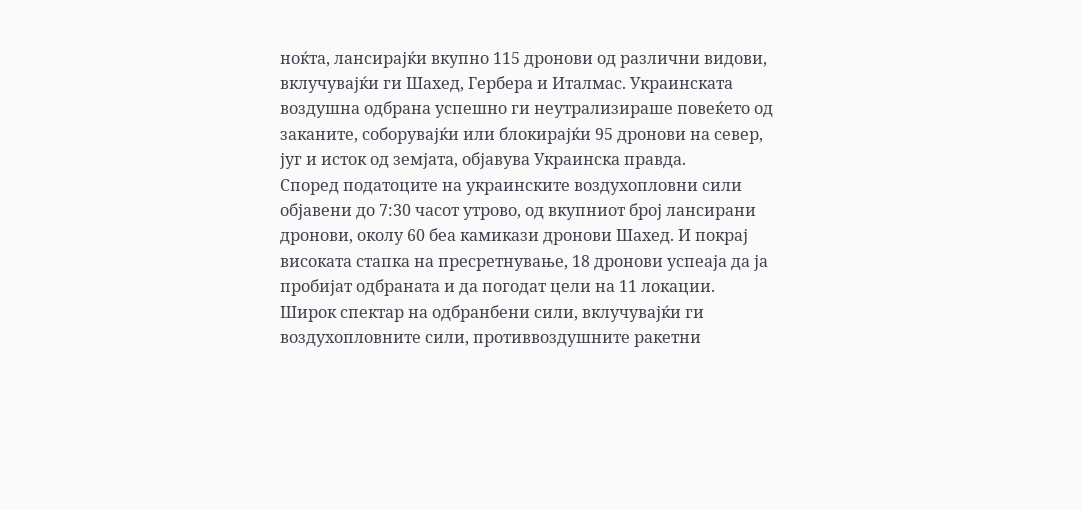ноќта, лансирајќи вкупно 115 дронови од различни видови, вклучувајќи ги Шахед, Гербера и Италмас. Украинската воздушна одбрана успешно ги неутрализираше повеќето од заканите, соборувајќи или блокирајќи 95 дронови на север, југ и исток од земјата, објавува Украинска правда.
Според податоците на украинските воздухопловни сили објавени до 7:30 часот утрово, од вкупниот број лансирани дронови, околу 60 беа камикази дронови Шахед. И покрај високата стапка на пресретнување, 18 дронови успеаја да ја пробијат одбраната и да погодат цели на 11 локации.
Широк спектар на одбранбени сили, вклучувајќи ги воздухопловните сили, противвоздушните ракетни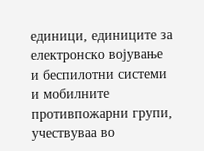единици, единиците за електронско војување и беспилотни системи и мобилните противпожарни групи, учествуваа во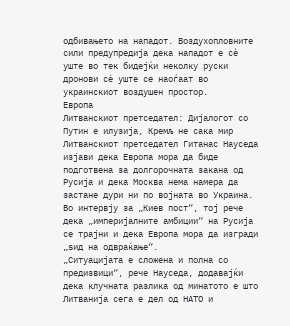одбивањето на нападот. Воздухопловните сили предупредија дека нападот е сè уште во тек бидејќи неколку руски дронови сè уште се наоѓаат во украинскиот воздушен простор.
Европа
Литванскиот претседател: Дијалогот со Путин е илузија, Кремљ не сака мир
Литванскиот претседател Гитанас Науседа изјави дека Европа мора да биде подготвена за долгорочната закана од Русија и дека Москва нема намера да застане дури ни по војната во Украина. Во интервју за „Киев пост“, тој рече дека „империјалните амбиции“ на Русија се трајни и дека Европа мора да изгради „ѕид на одвраќање“.
„Ситуацијата е сложена и полна со предизвици“, рече Науседа, додавајќи дека клучната разлика од минатото е што Литванија сега е дел од НАТО и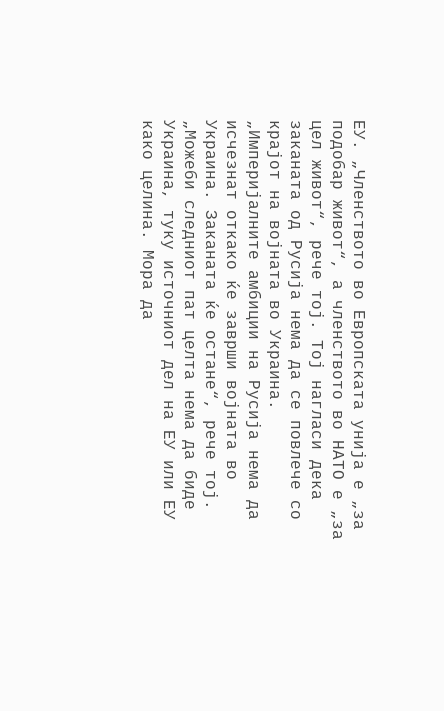ЕУ. „Членството во Европската унија е „за подобар живот“, а членството во НАТО е „за цел живот“, рече тој. Тој нагласи дека заканата од Русија нема да се повлече со крајот на војната во Украина.
„Империјалните амбиции на Русија нема да исчезнат откако ќе заврши војната во Украина. Заканата ќе остане“, рече тој. „Можеби следниот пат целта нема да биде Украина, туку источниот дел на ЕУ или ЕУ како целина. Мора да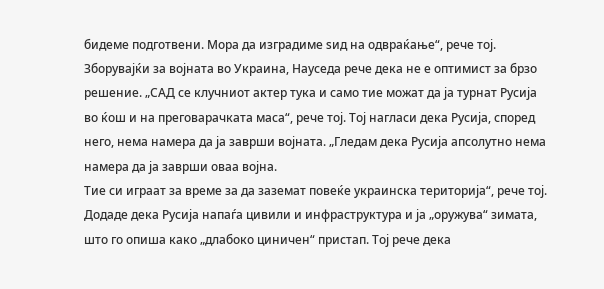бидеме подготвени. Мора да изградиме ѕид на одвраќање“, рече тој.
Зборувајќи за војната во Украина, Науседа рече дека не е оптимист за брзо решение. „САД се клучниот актер тука и само тие можат да ја турнат Русија во ќош и на преговарачката маса“, рече тој. Тој нагласи дека Русија, според него, нема намера да ја заврши војната. „Гледам дека Русија апсолутно нема намера да ја заврши оваа војна.
Тие си играат за време за да заземат повеќе украинска територија“, рече тој. Додаде дека Русија напаѓа цивили и инфраструктура и ја „оружува“ зимата, што го опиша како „длабоко циничен“ пристап. Тој рече дека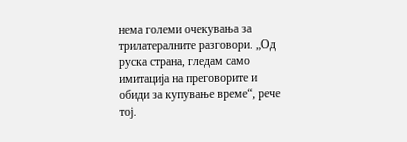нема големи очекувања за трилатералните разговори. „Од руска страна, гледам само имитација на преговорите и обиди за купување време“, рече тој.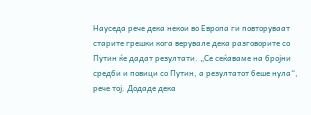Науседа рече дека некои во Европа ги повторуваат старите грешки кога верувале дека разговорите со Путин ќе дадат резултати. „Се сеќаваме на бројни средби и повици со Путин, а резултатот беше нула“, рече тој. Додаде дека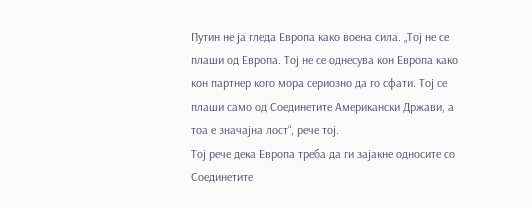Путин не ја гледа Европа како воена сила. „Тој не се плаши од Европа. Тој не се однесува кон Европа како кон партнер кого мора сериозно да го сфати. Тој се плаши само од Соединетите Американски Држави, а тоа е значајна лост“, рече тој.
Тој рече дека Европа треба да ги зајакне односите со Соединетите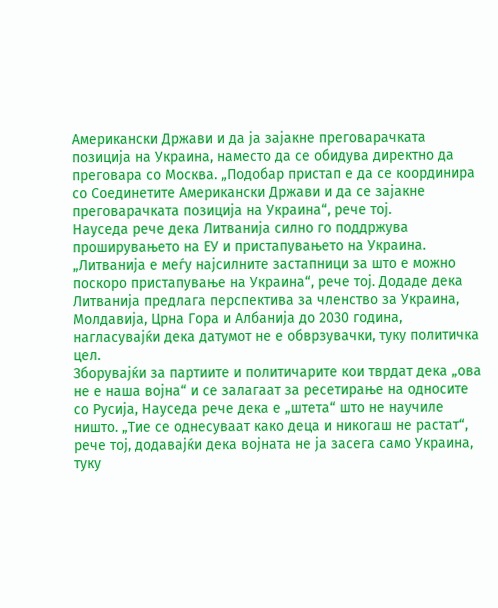Американски Држави и да ја зајакне преговарачката позиција на Украина, наместо да се обидува директно да преговара со Москва. „Подобар пристап е да се координира со Соединетите Американски Држави и да се зајакне преговарачката позиција на Украина“, рече тој.
Науседа рече дека Литванија силно го поддржува проширувањето на ЕУ и пристапувањето на Украина. „Литванија е меѓу најсилните застапници за што е можно поскоро пристапување на Украина“, рече тој. Додаде дека Литванија предлага перспектива за членство за Украина, Молдавија, Црна Гора и Албанија до 2030 година, нагласувајќи дека датумот не е обврзувачки, туку политичка цел.
Зборувајќи за партиите и политичарите кои тврдат дека „ова не е наша војна“ и се залагаат за ресетирање на односите со Русија, Науседа рече дека е „штета“ што не научиле ништо. „Тие се однесуваат како деца и никогаш не растат“, рече тој, додавајќи дека војната не ја засега само Украина, туку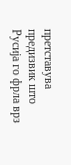претставува предизвик што Русија го фрла врз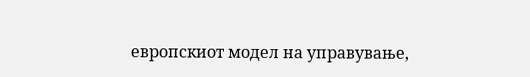европскиот модел на управување,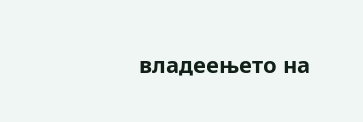владеењето на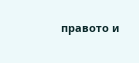правото и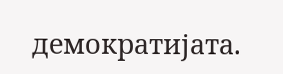демократијата.